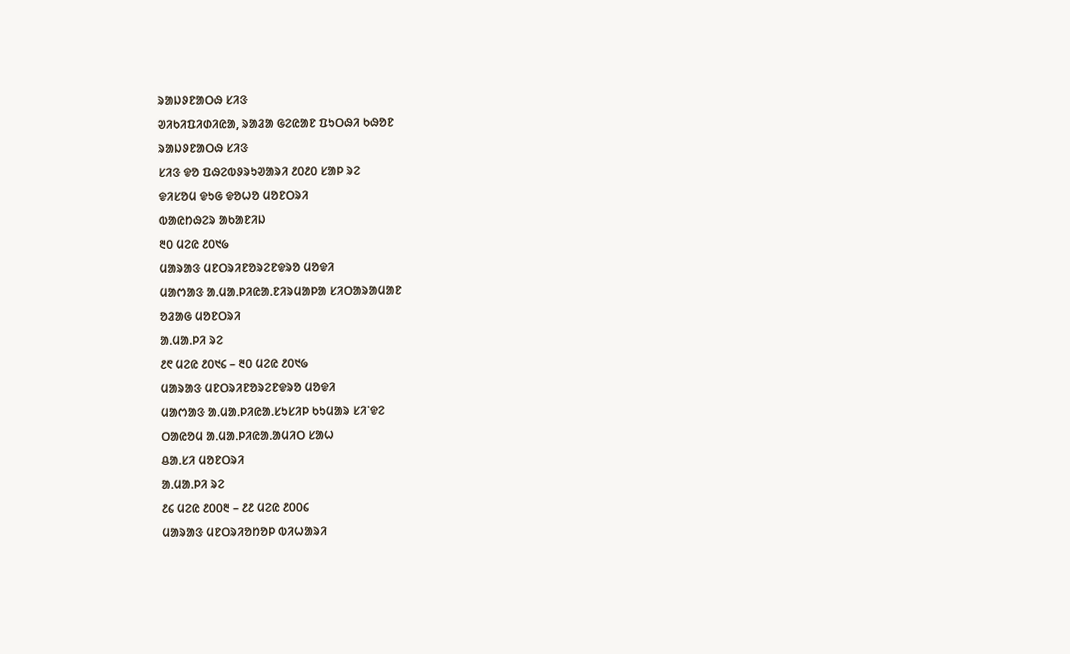ᱨᱟᱡᱽᱱᱟᱛᱷ ᱥᱤᱝ
ᱣᱤᱠᱤᱯᱤᱰᱤᱭᱟ, ᱨᱟᱲᱟ ᱜᱮᱭᱟᱱ ᱯᱩᱛᱷᱤ ᱠᱷᱚᱱ
ᱨᱟᱡᱽᱱᱟᱛᱷ ᱥᱤᱝ
ᱥᱤᱝ ᱫᱚ ᱯᱷᱮᱵᱽᱨᱩᱣᱟᱨᱤ ᱒᱐᱒᱐ ᱥᱟᱞ ᱨᱮ
ᱫᱤᱥᱚᱢ ᱫᱩᱜ ᱫᱚᱦᱚ ᱢᱚᱱᱛᱨᱤ
ᱵᱟᱭᱴᱷᱮᱨ ᱟᱠᱟᱱᱤᱡ
᱓᱐ ᱢᱮᱭ ᱒᱐᱑᱙
ᱢᱟᱨᱟᱝ ᱢᱱᱛᱨᱤᱱᱚᱨᱮᱱᱫᱨᱚ ᱢᱚᱫᱤ
ᱢᱟᱬᱟᱝ ᱟᱹᱢᱟᱹᱞᱤᱭᱟᱹᱱᱤᱨᱢᱟᱞᱟ ᱥᱤᱛᱟᱨᱟᱢᱟᱱ
ᱚᱲᱟᱜ ᱢᱚᱱᱛᱨᱤ
ᱟᱹᱢᱟᱹᱞᱤ ᱨᱮ
᱒᱖ ᱢᱮᱭ ᱒᱐᱑᱔ – ᱓᱐ ᱢᱮᱭ ᱒᱐᱑᱙
ᱢᱟᱨᱟᱝ ᱢᱱᱛᱨᱤᱱᱚᱨᱮᱱᱫᱨᱚ ᱢᱚᱫᱤ
ᱢᱟᱬᱟᱝ ᱟᱹᱢᱟᱹᱞᱤᱭᱟᱹᱥᱩᱥᱤᱞ ᱠᱩᱢᱟᱨ ᱥᱤᱸᱫᱮ
ᱛᱟᱭᱚᱢ ᱟᱹᱢᱟᱹᱞᱤᱭᱟᱹᱟᱢᱤᱛ ᱥᱟᱦ
ᱪᱟᱹᱥᱤ ᱢᱚᱱᱛᱨᱤ
ᱟᱹᱢᱟᱹᱞᱤ ᱨᱮ
᱒᱔ ᱢᱮᱭ ᱒᱐᱐᱓ – ᱒᱒ ᱢᱮᱭ ᱒᱐᱐᱔
ᱢᱟᱨᱟᱝ ᱢᱱᱛᱨᱤᱚᱴᱚᱞ ᱵᱤᱦᱟᱨᱤ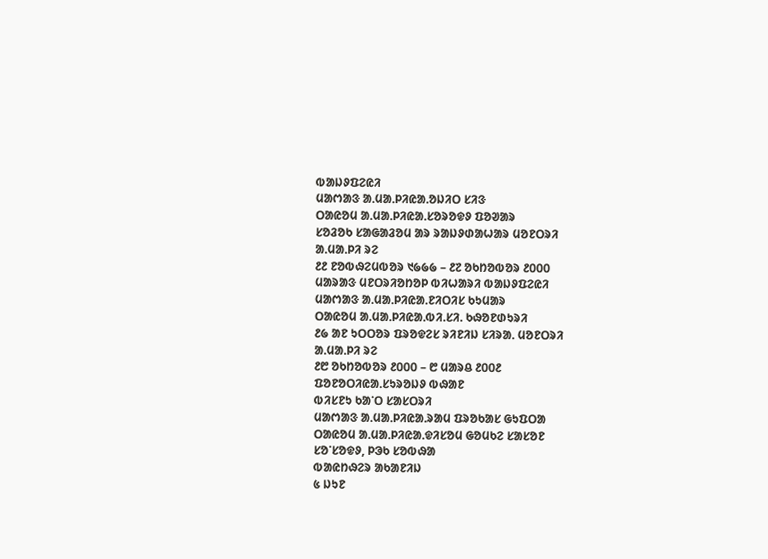ᱵᱟᱡᱽᱯᱮᱭᱤ
ᱢᱟᱬᱟᱝ ᱟᱹᱢᱟᱹᱞᱤᱭᱟᱹᱚᱡᱤᱛ ᱥᱤᱝ
ᱛᱟᱭᱚᱢ ᱟᱹᱢᱟᱹᱞᱤᱭᱟᱹᱥᱚᱨᱚᱫᱽ ᱯᱚᱣᱟᱨ
ᱥᱚᱲᱚᱠ ᱥᱟᱜᱟᱲᱚᱢ ᱟᱨ ᱨᱟᱡᱽᱰᱟᱦᱟᱨ ᱢᱚᱱᱛᱨᱤ
ᱟᱹᱢᱟᱹᱞᱤ ᱨᱮ
᱒᱒ ᱱᱚᱵᱷᱮᱢᱵᱚᱨ ᱑᱙᱙᱙ – ᱒᱗ ᱚᱠᱴᱚᱵᱚᱨ ᱒᱐᱐᱐
ᱢᱟᱨᱟᱝ ᱢᱱᱛᱨᱤᱚᱴᱚᱞ ᱵᱤᱦᱟᱨᱤ ᱵᱟᱡᱽᱯᱮᱭᱤ
ᱢᱟᱬᱟᱝ ᱟᱹᱢᱟᱹᱞᱤᱭᱟᱹᱱᱤᱛᱤᱥ ᱠᱩᱢᱟᱨ
ᱛᱟᱭᱚᱢ ᱟᱹᱢᱟᱹᱞᱤᱭᱟᱹᱵᱤ.ᱥᱤ. ᱠᱷᱚᱱᱰᱩᱨᱤ
᱒᱙ ᱟᱱ ᱩᱛᱛᱚᱨ ᱯᱨᱚᱫᱮᱥ ᱨᱤᱱᱤᱡ ᱥᱤᱨᱟᱹ ᱢᱚᱱᱛᱨᱤ
ᱟᱹᱢᱟᱹᱞᱤ ᱨᱮ
᱒᱘ ᱚᱠᱴᱚᱵᱚᱨ ᱒᱐᱐᱐ – ᱘ ᱢᱟᱨᱪ ᱒᱐᱐᱒
ᱯᱚᱱᱚᱛᱤᱭᱟᱹᱥᱩᱨᱚᱡᱽ ᱵᱷᱟᱱ
ᱵᱤᱥᱱᱩ ᱠᱟᱸᱛ ᱥᱟᱥᱛᱨᱤ
ᱢᱟᱬᱟᱝ ᱟᱹᱢᱟᱹᱞᱤᱭᱟᱹᱨᱟᱢ ᱯᱨᱚᱠᱟᱥ ᱜᱩᱯᱛᱟ
ᱛᱟᱭᱚᱢ ᱟᱹᱢᱟᱹᱞᱤᱭᱟᱹᱫᱤᱥᱚᱢ ᱜᱚᱢᱠᱮ ᱥᱟᱥᱚᱱ
ᱥᱚᱸᱥᱚᱫᱽ, ᱞᱳᱠ ᱥᱚᱵᱷᱟ
ᱵᱟᱭᱴᱷᱮᱨ ᱟᱠᱟᱱᱤᱡ
᱕ ᱡᱩᱱ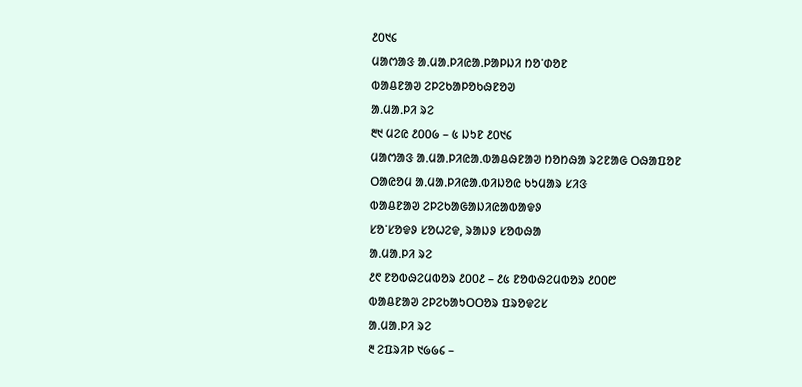᱒᱐᱑᱔
ᱢᱟᱬᱟᱝ ᱟᱹᱢᱟᱹᱞᱤᱭᱟᱹᱞᱟᱞᱡᱤ ᱴᱚᱸᱰᱚᱱ
ᱵᱟᱪᱱᱟᱣ ᱮᱞᱮᱠᱟᱞᱚᱠᱷᱱᱚᱣ
ᱟᱹᱢᱟᱹᱞᱤ ᱨᱮ
᱓᱑ ᱢᱮᱭ ᱒᱐᱐᱙ – ᱕ ᱡᱩᱱ ᱒᱐᱑᱔
ᱢᱟᱬᱟᱝ ᱟᱹᱢᱟᱹᱞᱤᱭᱟᱹᱵᱟᱪᱷᱱᱟᱣ ᱴᱚᱴᱷᱟ ᱨᱮᱱᱟᱜ ᱛᱷᱟᱯᱚᱱ
ᱛᱟᱭᱚᱢ ᱟᱹᱢᱟᱹᱞᱤᱭᱟᱹᱵᱤᱡᱚᱭ ᱠᱩᱢᱟᱨ ᱥᱤᱝ
ᱵᱟᱪᱱᱟᱣ ᱮᱞᱮᱠᱟᱜᱟᱡᱤᱭᱟᱵᱟᱫᱽ
ᱥᱚᱸᱥᱚᱫᱽ ᱥᱚᱦᱮᱫ, ᱨᱟᱡᱽ ᱥᱚᱵᱷᱟ
ᱟᱹᱢᱟᱹᱞᱤ ᱨᱮ
᱒᱖ ᱱᱚᱵᱷᱮᱢᱵᱚᱨ ᱒᱐᱐᱒ – ᱒᱕ ᱱᱚᱵᱷᱮᱢᱵᱚᱨ ᱒᱐᱐᱘
ᱵᱟᱪᱱᱟᱣ ᱮᱞᱮᱠᱟᱩᱛᱛᱚᱨ ᱯᱨᱚᱫᱮᱥ
ᱟᱹᱢᱟᱹᱞᱤ ᱨᱮ
᱓ ᱮᱯᱨᱤᱞ ᱑᱙᱙᱔ –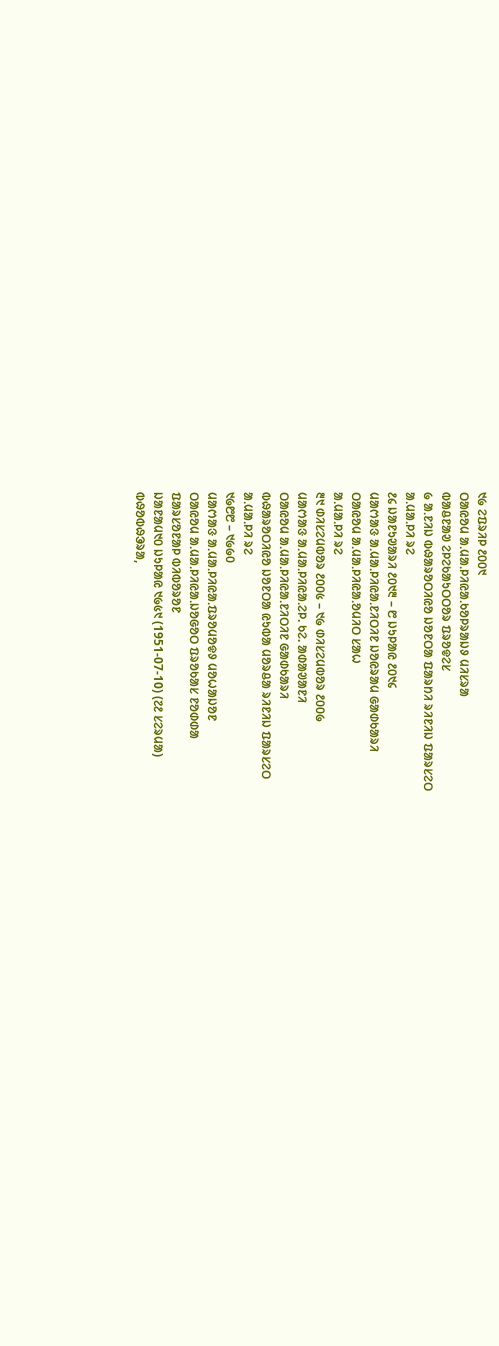᱑᱙ ᱮᱯᱨᱤᱞ ᱒᱐᱐᱑
ᱛᱟᱭᱚᱢ ᱟᱹᱢᱟᱹᱞᱤᱭᱟᱹᱠᱚᱞᱨᱟᱡᱽ ᱢᱤᱥᱨᱟ
ᱵᱟᱪᱱᱟᱣ ᱮᱞᱮᱠᱟᱩᱛᱛᱚᱨ ᱯᱨᱚᱫᱮᱥ
᱙ ᱟᱹᱱᱤᱡ ᱵᱷᱟᱨᱚᱛᱤᱭᱚ ᱡᱚᱱᱛᱟ ᱯᱟᱨᱴᱤ ᱨᱤᱱᱤᱡ ᱯᱟᱨᱥᱮᱛ
ᱟᱹᱢᱟᱹᱞᱤ ᱨᱮ
᱒᱔ ᱡᱟᱱᱩᱣᱟᱨᱤ ᱒᱐᱑᱓ – ᱘ ᱡᱩᱞᱟᱭ ᱒᱐᱑᱔
ᱢᱟᱬᱟᱝ ᱟᱹᱢᱟᱹᱞᱤᱭᱟᱹᱱᱤᱛᱤᱱ ᱡᱚᱭᱨᱟᱢ ᱜᱟᱰᱠᱟᱨᱤ
ᱛᱟᱭᱚᱢ ᱟᱹᱢᱟᱹᱞᱤᱭᱟᱹᱚᱢᱤᱛ ᱥᱟᱦ
ᱟᱹᱢᱟᱹᱞᱤ ᱨᱮ
᱓᱑ ᱰᱤᱥᱮᱢᱵᱚᱨ ᱒᱐᱐᱕ – ᱑᱙ ᱰᱤᱥᱮᱢᱵᱚᱨ ᱒᱐᱐᱙
ᱢᱟᱬᱟᱝ ᱟᱹᱢᱟᱹᱞᱤᱭᱟᱹᱮᱞ. ᱠᱮ. ᱟᱰᱟᱣᱟᱱᱤ
ᱛᱟᱭᱚᱢ ᱟᱹᱢᱟᱹᱞᱤᱭᱟᱹᱱᱤᱛᱤᱱ ᱜᱟᱰᱠᱟᱨᱤ
ᱵᱷᱟᱨᱚᱛᱤᱭᱚ ᱡᱚᱱᱛᱟ ᱭᱩᱵᱟ ᱢᱚᱨᱪᱟ ᱨᱤᱱᱤᱡ ᱯᱟᱨᱥᱮᱛ
ᱟᱹᱢᱟᱹᱞᱤ ᱨᱮ
᱑᱙᱘᱘ – ᱑᱙᱙᱐
ᱢᱟᱬᱟᱝ ᱟᱹᱢᱟᱹᱞᱤᱭᱟᱹᱯᱨᱚᱢᱚᱫᱽ ᱢᱚᱦᱟᱡᱚᱱ
ᱛᱟᱭᱚᱢ ᱟᱹᱢᱟᱹᱞᱤᱭᱟᱹᱡᱚᱜᱚᱛ ᱯᱨᱚᱠᱟᱥ ᱱᱚᱰᱰᱟ
ᱯᱟᱨᱥᱚᱱᱟᱞ ᱵᱤᱵᱚᱨᱚᱱ
ᱡᱟᱱᱟᱢ᱑᱐ ᱡᱩᱞᱟᱭ ᱑᱙᱕᱑ (1951-07-10) (᱗᱒ ᱥᱮᱨᱢᱟ)
ᱵᱷᱚᱵᱷᱳᱨᱟ,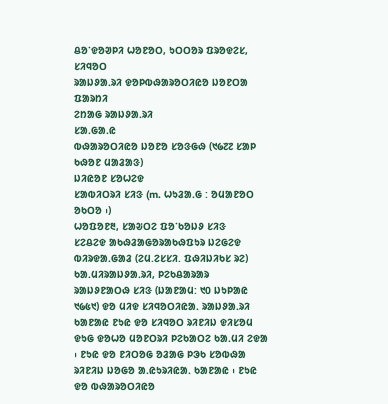ᱪᱚᱸᱫᱚᱣᱞᱤ ᱦᱚᱱᱚᱛ, ᱩᱛᱛᱚᱨ ᱯᱨᱚᱫᱮᱥ, ᱥᱤᱧᱚᱛ
ᱨᱟᱡᱽᱟᱹᱨᱤ ᱫᱚᱞᱵᱷᱟᱨᱚᱛᱤᱭᱚ ᱡᱚᱱᱛᱟ ᱯᱟᱨᱴᱤ
ᱮᱴᱟᱜ ᱨᱟᱡᱽᱟᱹᱨᱤ
ᱥᱟᱹᱜᱟᱹᱭ
ᱵᱷᱟᱨᱚᱛᱤᱭᱚ ᱡᱚᱱᱚ ᱥᱚᱝᱜᱷ (᱑᱙᱗᱗ ᱥᱟᱞ ᱠᱷᱚᱱ ᱢᱟᱲᱟᱝ)
ᱡᱤᱭᱚᱱ ᱥᱚᱦᱮᱫ
ᱥᱟᱵᱤᱛᱨᱤ ᱥᱤᱝ (m. ᱦᱩᱲᱟᱹᱜ : ᱚᱢᱟᱱᱚᱛ ᱚᱠᱛᱚ ᱾)
ᱦᱚᱯᱚᱱ᱓, ᱥᱟᱶᱛᱮ ᱯᱚᱸᱠᱚᱡᱽ ᱥᱤᱝ
ᱥᱮᱪᱮᱫ ᱟᱠᱷᱲᱟᱜᱚᱨᱟᱠᱷᱯᱩᱨ ᱡᱮᱜᱮᱫ ᱵᱤᱨᱫᱟᱹᱜᱟᱲ (ᱮᱢ.ᱮᱥᱥᱤ. ᱯᱷᱤᱡᱤᱠᱥ ᱨᱮ)
ᱠᱟᱹᱢᱤᱨᱟᱡᱽᱟᱹᱨᱤ, ᱞᱮᱠᱪᱟᱨᱟᱨ
ᱨᱟᱡᱽᱱᱟᱛᱷ ᱥᱤᱝ (ᱡᱟᱱᱟᱢ: ᱑᱐ ᱡᱩᱞᱟᱭ ᱑᱙᱕᱑) ᱫᱚ ᱢᱤᱫ ᱥᱤᱧᱚᱛᱤᱭᱟᱹ ᱨᱟᱡᱽᱟᱹᱨᱤ ᱠᱟᱱᱟᱭ ᱱᱩᱭ ᱫᱚ ᱥᱤᱧᱚᱛ ᱨᱤᱱᱤᱡ ᱫᱤᱥᱚᱢ ᱫᱩᱜ ᱫᱚᱦᱚ ᱢᱚᱱᱛᱨᱤ ᱞᱮᱠᱟᱛᱮ ᱠᱟᱹᱢᱤ ᱮᱫᱟ ᱾ ᱱᱩᱭ ᱫᱚ ᱱᱤᱛᱚᱜ ᱚᱲᱟᱜ ᱞᱳᱠ ᱥᱚᱵᱷᱟ ᱨᱤᱱᱤᱡ ᱡᱚᱜᱚ ᱟᱹᱭᱩᱨᱤᱭᱟᱹ ᱠᱟᱱᱟᱭ ᱾ ᱱᱩᱭ ᱫᱚ ᱵᱷᱟᱨᱚᱛᱤᱭᱚ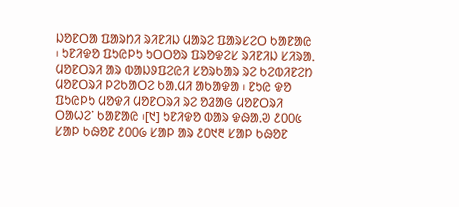ᱡᱚᱱᱛᱟ ᱯᱟᱨᱴᱤ ᱨᱤᱱᱤᱡ ᱢᱟᱨᱮ ᱯᱟᱨᱥᱮᱛ ᱠᱟᱱᱟᱭ ᱾ ᱩᱱᱤᱫᱚ ᱯᱩᱭᱞᱩ ᱩᱛᱛᱚᱨ ᱯᱨᱚᱫᱮᱥ ᱨᱤᱱᱤᱡ ᱥᱤᱨᱟᱹ ᱢᱚᱱᱛᱨᱤ ᱟᱨ ᱵᱟᱡᱽᱯᱮᱭᱤ ᱥᱚᱨᱠᱟᱨ ᱨᱮ ᱠᱮᱵᱤᱱᱮᱴ ᱢᱚᱱᱛᱨᱤ ᱞᱮᱠᱟᱛᱮ ᱠᱟᱹᱢᱤ ᱟᱠᱟᱫᱟ ᱾ ᱱᱩᱭ ᱫᱚ ᱯᱩᱭᱞᱩ ᱢᱚᱫᱤ ᱢᱚᱱᱛᱨᱤ ᱨᱮ ᱚᱲᱟᱜ ᱢᱚᱱᱛᱨᱤ ᱛᱟᱦᱮᱸ ᱠᱟᱱᱟᱭ ᱾[᱑] ᱩᱱᱤᱫᱚ ᱵᱟᱨ ᱫᱷᱟᱹᱣ ᱒᱐᱐᱕ ᱥᱟᱞ ᱠᱷᱚᱱ ᱒᱐᱐᱙ ᱥᱟᱞ ᱟᱨ ᱒᱐᱑᱓ ᱥᱟᱞ ᱠᱷᱚᱱ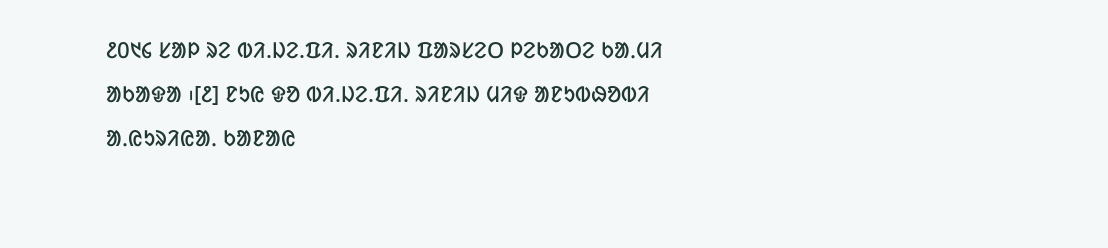᱒᱐᱑᱔ ᱥᱟᱞ ᱨᱮ ᱵᱤ.ᱡᱮ.ᱯᱤ. ᱨᱤᱱᱤᱡ ᱯᱟᱨᱥᱮᱛ ᱞᱮᱠᱟᱛᱮ ᱠᱟᱹᱢᱤ ᱟᱠᱟᱫᱟ ᱾[᱒] ᱱᱩᱭ ᱫᱚ ᱵᱤ.ᱡᱮ.ᱯᱤ. ᱨᱤᱱᱤᱡ ᱢᱤᱫ ᱟᱱᱩᱵᱷᱚᱵᱤ ᱟᱹᱭᱩᱨᱤᱭᱟᱹ ᱠᱟᱱᱟᱭ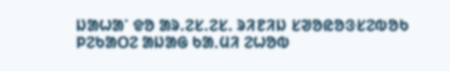ᱡᱟᱦᱟᱸ ᱫᱚ ᱟᱨ.ᱮᱥ.ᱮᱥ. ᱨᱤᱱᱤᱡ ᱥᱣᱚᱭᱚᱝᱥᱮᱵᱚᱠ ᱞᱮᱠᱟᱛᱮ ᱟᱡᱟᱜ ᱠᱟᱹᱢᱤ ᱮᱦᱚᱵ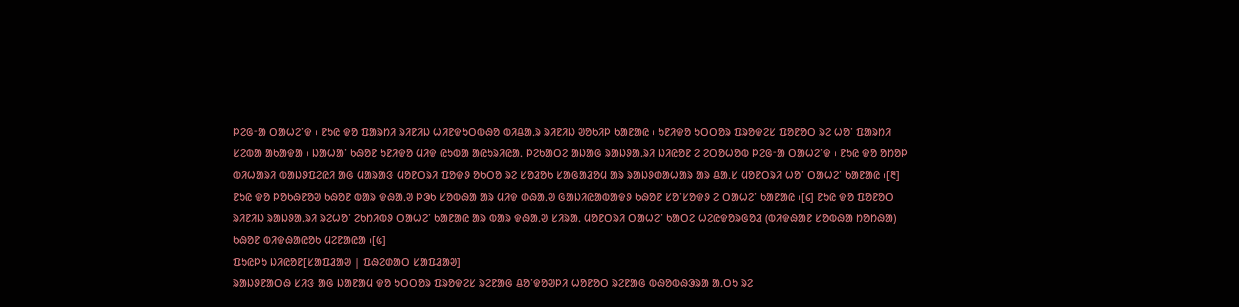ᱞᱮᱜᱼᱟ ᱛᱟᱦᱮᱸᱫ ᱾ ᱱᱩᱭ ᱫᱚ ᱯᱟᱨᱴᱤ ᱨᱤᱱᱤᱡ ᱦᱤᱱᱫᱩᱛᱵᱷᱚ ᱵᱤᱪᱟᱹᱨ ᱨᱤᱱᱤᱡ ᱣᱚᱠᱤᱞ ᱠᱟᱱᱟᱭ ᱾ ᱩᱱᱤᱫᱚ ᱩᱛᱛᱚᱨ ᱯᱨᱚᱫᱮᱥ ᱯᱚᱱᱚᱛ ᱨᱮ ᱦᱚᱸ ᱯᱟᱨᱴᱤ ᱥᱮᱵᱟ ᱟᱠᱟᱫᱟ ᱾ ᱡᱟᱦᱟᱸ ᱠᱷᱚᱱ ᱩᱱᱤᱫᱚ ᱢᱤᱫ ᱭᱩᱵᱟ ᱟᱭᱩᱨᱤᱭᱟᱹ ᱞᱮᱠᱟᱛᱮ ᱟᱡᱟᱜ ᱨᱟᱡᱽᱟᱹᱨᱤ ᱡᱤᱭᱚᱱ ᱮ ᱮᱛᱚᱦᱚᱵ ᱞᱮᱜᱼᱟ ᱛᱟᱦᱮᱸᱫ ᱾ ᱱᱩᱭ ᱫᱚ ᱚᱴᱚᱞ ᱵᱤᱦᱟᱨᱤ ᱵᱟᱡᱽᱯᱮᱭᱤ ᱟᱜ ᱢᱟᱨᱟᱝ ᱢᱚᱱᱛᱨᱤ ᱯᱚᱫᱽ ᱚᱠᱛᱚ ᱨᱮ ᱥᱚᱲᱚᱠ ᱥᱟᱜᱟᱲᱚᱢ ᱟᱨ ᱨᱟᱡᱽᱰᱟᱦᱟᱨ ᱟᱨ ᱪᱟᱹᱥ ᱢᱚᱱᱛᱨᱤ ᱦᱚᱸ ᱛᱟᱦᱮᱸ ᱠᱟᱱᱟᱭ ᱾[᱓]
ᱱᱩᱭ ᱫᱚ ᱞᱚᱠᱷᱱᱚᱣ ᱠᱷᱚᱱ ᱵᱟᱨ ᱫᱷᱟᱹᱣ ᱞᱳᱠ ᱥᱚᱵᱷᱟ ᱟᱨ ᱢᱤᱫ ᱰᱷᱟᱹᱣ ᱜᱟᱡᱤᱭᱟᱵᱟᱫᱽ ᱠᱷᱚᱱ ᱥᱚᱸᱥᱚᱫᱽ ᱮ ᱛᱟᱦᱮᱸ ᱠᱟᱱᱟᱭ ᱾[᱔] ᱱᱩᱭ ᱫᱚ ᱯᱚᱱᱚᱛ ᱨᱤᱱᱤᱡ ᱨᱟᱡᱽᱟᱹᱨᱤ ᱨᱮᱦᱚᱸ ᱮᱠᱴᱤᱵᱽ ᱛᱟᱦᱮᱸ ᱠᱟᱱᱟᱭ ᱟᱨ ᱵᱟᱨ ᱫᱷᱟᱹᱣ ᱥᱤᱨᱟᱹ ᱢᱚᱱᱛᱨᱤ ᱛᱟᱦᱮᱸ ᱠᱟᱛᱮ ᱦᱮᱭᱫᱚᱨᱜᱚᱲ (ᱵᱤᱫᱷᱟᱱ ᱥᱚᱵᱷᱟ ᱴᱚᱴᱷᱟ) ᱠᱷᱚᱱ ᱵᱤᱫᱷᱟᱭᱚᱠ ᱢᱮᱱᱟᱭᱟ ᱾[᱕]
ᱯᱩᱭᱞᱩ ᱡᱤᱭᱚᱱ[ᱥᱟᱯᱲᱟᱣ | ᱯᱷᱮᱰᱟᱛ ᱥᱟᱯᱲᱟᱣ]
ᱨᱟᱡᱽᱱᱟᱛᱷ ᱥᱤᱝ ᱟᱜ ᱡᱟᱱᱟᱢ ᱫᱚ ᱩᱛᱛᱚᱨ ᱯᱨᱚᱫᱮᱥ ᱨᱮᱱᱟᱜ ᱪᱚᱸᱫᱚᱣᱞᱤ ᱦᱚᱱᱚᱛ ᱨᱮᱱᱟᱜ ᱵᱷᱚᱵᱷᱳᱨᱟ ᱟᱹᱛᱩ ᱨᱮ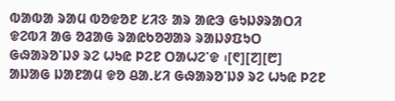ᱵᱟᱵᱟ ᱨᱟᱢ ᱵᱚᱫᱚᱱ ᱥᱤᱝ ᱟᱨ ᱟᱭᱳ ᱜᱩᱡᱽᱨᱟᱛᱤ ᱫᱮᱵᱤ ᱟᱜ ᱚᱲᱟᱜ ᱨᱟᱭᱠᱚᱣᱟᱨ ᱨᱟᱡᱽᱯᱩᱛ ᱜᱷᱟᱨᱚᱸᱡᱽ ᱨᱮ ᱦᱩᱭ ᱞᱮᱱ ᱛᱟᱦᱮᱸᱫ ᱾[᱖][᱗][᱘] ᱟᱡᱟᱜ ᱡᱟᱱᱟᱢ ᱫᱚ ᱪᱟᱹᱥᱤ ᱜᱷᱟᱨᱚᱸᱡᱽ ᱨᱮ ᱦᱩᱭ ᱞᱮᱱ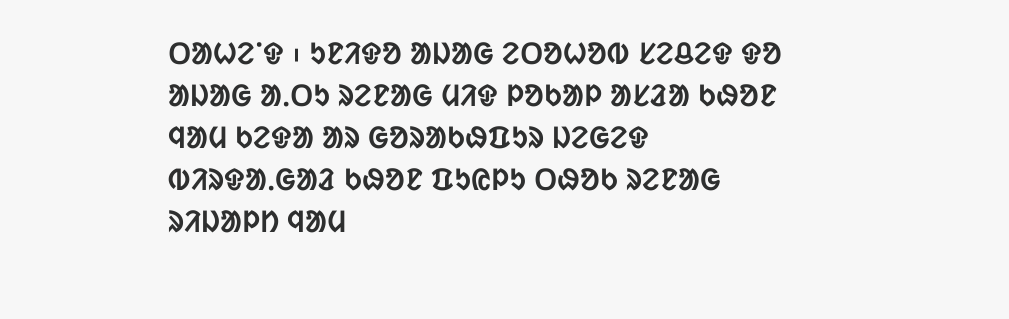ᱛᱟᱦᱮᱸᱫ ᱾ ᱩᱱᱤᱫᱚ ᱟᱡᱟᱜ ᱮᱛᱚᱦᱚᱵ ᱥᱮᱪᱮᱫ ᱫᱚ ᱟᱡᱟᱜ ᱟᱹᱛᱩ ᱨᱮᱱᱟᱜ ᱢᱤᱫ ᱞᱚᱠᱟᱞ ᱟᱥᱲᱟ ᱠᱷᱚᱱ ᱧᱟᱢ ᱠᱮᱫᱟ ᱟᱨ ᱜᱚᱨᱟᱠᱷᱯᱩᱨ ᱡᱮᱜᱮᱫ ᱵᱤᱨᱫᱟᱹᱜᱟᱲ ᱠᱷᱚᱱ ᱯᱩᱭᱞᱩ ᱛᱷᱚᱠ ᱨᱮᱱᱟᱜ ᱨᱤᱡᱟᱞᱴ ᱧᱟᱢ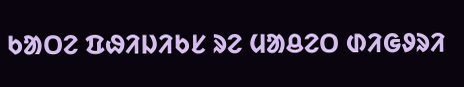ᱠᱟᱛᱮ ᱯᱷᱤᱡᱤᱠᱥ ᱨᱮ ᱢᱟᱪᱮᱛ ᱰᱤᱜᱽᱨᱤ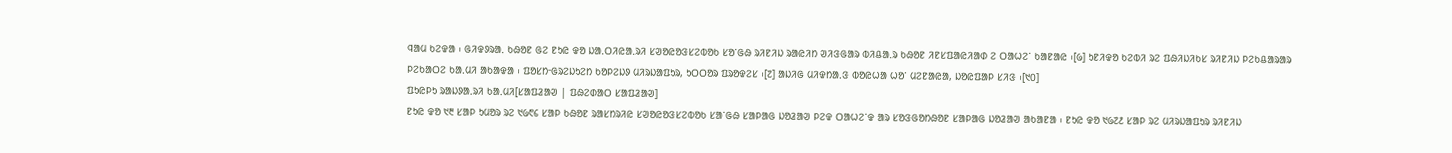ᱧᱟᱢ ᱠᱮᱫᱟ ᱾ ᱜᱤᱫᱽᱨᱟᱹ ᱠᱷᱚᱱ ᱜᱮ ᱱᱩᱭ ᱫᱚ ᱡᱟᱹᱛᱤᱭᱟᱹᱨᱤ ᱥᱣᱚᱭᱚᱝᱥᱮᱵᱚᱠ ᱥᱚᱸᱜᱷ ᱨᱤᱱᱤᱡ ᱨᱟᱭᱤᱴ ᱣᱤᱝᱜᱟᱨ ᱵᱤᱪᱟᱹᱨ ᱠᱷᱚᱱ ᱤᱱᱥᱯᱟᱭᱤᱟᱰ ᱮ ᱛᱟᱦᱮᱸ ᱠᱟᱱᱟᱭ ᱾[᱙] ᱩᱱᱤᱫᱚ ᱠᱮᱵᱤ ᱨᱮ ᱯᱷᱤᱡᱤᱠᱥ ᱨᱤᱱᱤᱡ ᱞᱮᱠᱪᱟᱨᱟᱨ ᱞᱮᱠᱟᱛᱮ ᱠᱟᱹᱢᱤ ᱟᱠᱟᱫᱟ ᱾ ᱯᱚᱥᱴᱼᱜᱨᱮᱡᱩᱮᱴ ᱠᱚᱞᱮᱡᱽ ᱢᱤᱨᱡᱟᱯᱩᱨ, ᱩᱛᱛᱚᱨ ᱯᱨᱚᱫᱮᱥ ᱾[᱗] ᱟᱡᱤᱜ ᱢᱤᱫᱴᱟᱹᱝ ᱵᱚᱭᱦᱟ ᱦᱚᱸ ᱢᱮᱱᱟᱭᱟ, ᱡᱚᱭᱯᱟᱞ ᱥᱤᱝ ᱾[᱑᱐]
ᱯᱩᱭᱞᱩ ᱨᱟᱡᱽᱟᱹᱨᱤ ᱠᱟᱹᱢᱤ[ᱥᱟᱯᱲᱟᱣ | ᱯᱷᱮᱰᱟᱛ ᱥᱟᱯᱲᱟᱣ]
ᱱᱩᱭ ᱫᱚ ᱑᱓ ᱥᱟᱞ ᱩᱢᱚᱨ ᱨᱮ ᱑᱙᱖᱔ ᱥᱟᱞ ᱠᱷᱚᱱ ᱨᱟᱥᱴᱨᱤᱭ ᱥᱣᱚᱭᱚᱝᱥᱮᱵᱚᱠ ᱥᱟᱸᱜᱷ ᱥᱟᱞᱟᱜ ᱡᱚᱲᱟᱣ ᱞᱮᱫ ᱛᱟᱦᱮᱸᱫ ᱟᱨ ᱥᱚᱝᱜᱚᱴᱷᱚᱱ ᱥᱟᱞᱟᱜ ᱡᱚᱲᱟᱣ ᱟᱠᱟᱱᱟ ᱾ ᱱᱩᱭ ᱫᱚ ᱑᱙᱗᱒ ᱥᱟᱞ ᱨᱮ ᱢᱤᱨᱡᱟᱯᱩᱨ ᱨᱤᱱᱤᱡ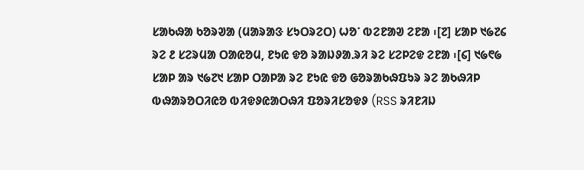ᱥᱟᱠᱷᱟ ᱠᱚᱨᱣᱟ (ᱢᱟᱨᱟᱝ ᱥᱩᱛᱨᱮᱛ) ᱦᱚᱸ ᱵᱮᱱᱟᱣ ᱮᱱᱟ ᱾[᱗] ᱥᱟᱞ ᱑᱙᱗᱔ ᱨᱮ ᱒ ᱥᱮᱨᱢᱟ ᱛᱟᱭᱚᱢ, ᱱᱩᱭ ᱫᱚ ᱨᱟᱡᱽᱟᱹᱨᱤ ᱨᱮ ᱥᱮᱞᱮᱫ ᱮᱱᱟ ᱾[᱔] ᱑᱙᱖᱙ ᱥᱟᱞ ᱟᱨ ᱑᱙᱗᱑ ᱥᱟᱞ ᱛᱟᱞᱟ ᱨᱮ ᱱᱩᱭ ᱫᱚ ᱜᱚᱨᱟᱠᱷᱯᱩᱨ ᱨᱮ ᱟᱠᱷᱤᱞ ᱵᱷᱟᱨᱚᱛᱤᱭᱚ ᱵᱤᱫᱽᱭᱟᱛᱷᱤ ᱯᱚᱨᱤᱥᱚᱫᱽ (RSS ᱨᱤᱱᱤᱡ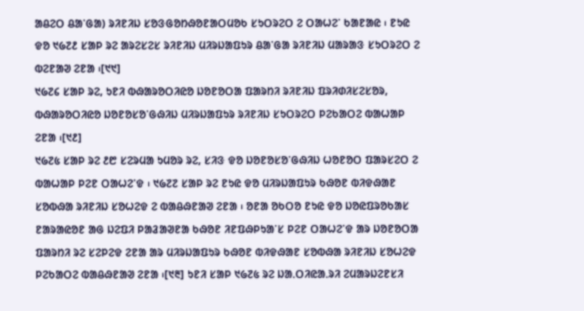ᱟᱪᱮᱛ ᱪᱟᱸᱜᱟ) ᱨᱤᱱᱤᱡ ᱥᱚᱝᱜᱚᱴᱷᱚᱱᱟᱛᱢᱚᱠ ᱥᱩᱛᱨᱮᱛ ᱮ ᱛᱟᱦᱮᱸ ᱠᱟᱱᱟᱭ ᱾ ᱱᱩᱭ ᱫᱚ ᱑᱙᱗᱒ ᱥᱟᱞ ᱨᱮ ᱟᱨᱮᱥᱮᱥ ᱨᱤᱱᱤᱡ ᱢᱤᱨᱡᱟᱯᱩᱨ ᱪᱟᱸᱜᱟ ᱨᱤᱱᱤᱡ ᱢᱟᱨᱟᱝ ᱥᱩᱛᱨᱮᱛ ᱮ ᱵᱮᱱᱟᱣ ᱮᱱᱟ ᱾[᱑᱑]
᱑᱙᱗᱔ ᱥᱟᱞ ᱨᱮ, ᱩᱱᱤ ᱵᱷᱟᱨᱚᱛᱤᱭᱚ ᱡᱚᱱᱚᱛᱟ ᱯᱟᱨᱴᱤ ᱨᱤᱱᱤᱡ ᱯᱨᱤᱰᱤᱥᱮᱥᱚᱨ, ᱵᱷᱟᱨᱚᱛᱤᱭᱚ ᱡᱚᱱᱚᱥᱚᱸᱜᱷᱤᱡ ᱢᱤᱨᱡᱟᱯᱩᱨ ᱨᱤᱱᱤᱡ ᱥᱩᱛᱨᱮᱛ ᱞᱮᱠᱟᱛᱮ ᱵᱟᱦᱟᱞ ᱮᱱᱟ ᱾[᱑᱒]
᱑᱙᱗᱕ ᱥᱟᱞ ᱨᱮ ᱒᱘ ᱥᱮᱨᱢᱟ ᱩᱢᱚᱨ ᱨᱮ, ᱥᱤᱝ ᱫᱚ ᱡᱚᱱᱚᱥᱚᱸᱜᱷᱤᱡ ᱦᱚᱱᱚᱛ ᱯᱟᱨᱥᱮᱛ ᱮ ᱵᱟᱦᱟᱞ ᱞᱮᱱ ᱛᱟᱦᱮᱸᱫ ᱾ ᱑᱙᱗᱗ ᱥᱟᱞ ᱨᱮ ᱱᱩᱭ ᱫᱚ ᱢᱤᱨᱡᱟᱯᱩᱨ ᱠᱷᱚᱱ ᱵᱤᱫᱷᱟᱱ ᱥᱚᱵᱷᱟ ᱨᱤᱱᱤᱡ ᱥᱚᱦᱮᱫ ᱮ ᱵᱟᱪᱷᱱᱟᱣ ᱮᱱᱟ ᱾ ᱚᱱᱟ ᱚᱠᱛᱚ ᱱᱩᱭ ᱫᱚ ᱡᱚᱭᱯᱨᱚᱠᱟᱥ ᱱᱟᱨᱟᱭᱚᱱ ᱟᱜ ᱡᱮᱯᱤ ᱞᱟᱲᱟᱣᱱᱟ ᱠᱷᱚᱱ ᱤᱱᱯᱷᱞᱩᱟᱸᱥ ᱞᱮᱱ ᱛᱟᱦᱮᱸᱫ ᱟᱨ ᱡᱚᱱᱚᱛᱟ ᱯᱟᱨᱴᱤ ᱨᱮ ᱥᱮᱞᱮᱫ ᱮᱱᱟ ᱟᱨ ᱢᱤᱨᱡᱟᱯᱩᱨ ᱠᱷᱚᱱ ᱵᱤᱫᱷᱟᱱ ᱥᱚᱵᱷᱟ ᱨᱤᱱᱤᱡ ᱥᱚᱦᱮᱫ ᱞᱮᱠᱟᱛᱮ ᱵᱟᱪᱷᱱᱟᱣ ᱮᱱᱟ ᱾[᱑᱓] ᱩᱱᱤ ᱥᱟᱞ ᱑᱙᱗᱕ ᱨᱮ ᱡᱟᱹᱛᱤᱭᱟᱹᱨᱤ ᱮᱢᱟᱨᱡᱮᱱᱥᱤ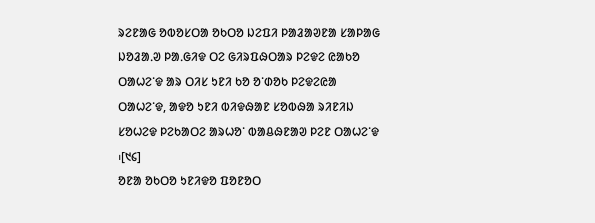ᱨᱮᱱᱟᱜ ᱚᱵᱚᱥᱛᱟ ᱚᱠᱛᱚ ᱡᱮᱯᱤ ᱞᱟᱲᱟᱣᱱᱟ ᱥᱟᱞᱟᱜ ᱡᱚᱲᱟᱹᱣ ᱞᱟᱹᱜᱤᱫ ᱛᱮ ᱜᱤᱨᱯᱷᱛᱟᱨ ᱞᱮᱫᱮ ᱭᱟᱠᱚ ᱛᱟᱦᱮᱸᱫ ᱟᱨ ᱛᱤᱥ ᱩᱱᱤ ᱠᱚ ᱚᱸᱰᱚᱠ ᱞᱮᱫᱮᱭᱟ ᱛᱟᱦᱮᱸᱫ, ᱟᱫᱚ ᱩᱱᱤ ᱵᱤᱫᱷᱟᱱ ᱥᱚᱵᱷᱟ ᱨᱤᱱᱤᱡ ᱥᱚᱦᱮᱫ ᱞᱮᱠᱟᱛᱮ ᱟᱨᱦᱚᱸ ᱵᱟᱪᱷᱱᱟᱣ ᱞᱮᱱ ᱛᱟᱦᱮᱸᱫ ᱾[᱑᱔]
ᱚᱱᱟ ᱚᱠᱛᱚ ᱩᱱᱤᱫᱚ ᱯᱚᱱᱚᱛ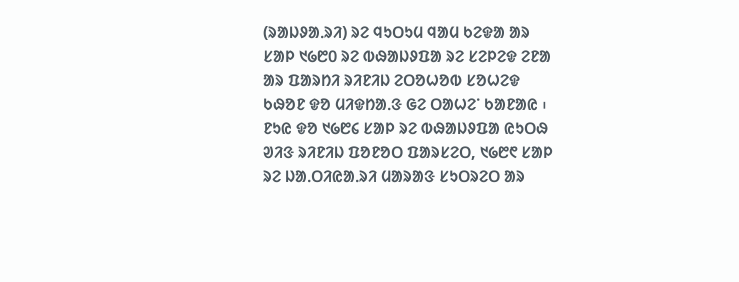(ᱨᱟᱡᱽᱟᱹᱨᱤ) ᱨᱮ ᱧᱩᱛᱩᱢ ᱧᱟᱢ ᱠᱮᱫᱟ ᱟᱨ ᱥᱟᱞ ᱑᱙᱘᱐ ᱨᱮ ᱵᱷᱟᱡᱽᱯᱟ ᱨᱮ ᱥᱮᱞᱮᱫ ᱮᱱᱟ ᱟᱨ ᱯᱟᱨᱴᱤ ᱨᱤᱱᱤᱡ ᱮᱛᱚᱦᱚᱵ ᱥᱚᱦᱮᱫ ᱠᱷᱚᱱ ᱫᱚ ᱢᱤᱫᱴᱟᱹᱝ ᱜᱮ ᱛᱟᱦᱮᱸ ᱠᱟᱱᱟᱭ ᱾ ᱱᱩᱭ ᱫᱚ ᱑᱙᱘᱔ ᱥᱟᱞ ᱨᱮ ᱵᱷᱟᱡᱽᱯᱟ ᱭᱩᱛᱷ ᱣᱤᱝ ᱨᱤᱱᱤᱡ ᱯᱚᱱᱚᱛ ᱯᱟᱨᱥᱮᱛ, ᱑᱙᱘᱖ ᱥᱟᱞ ᱨᱮ ᱡᱟᱹᱛᱤᱭᱟᱹᱨᱤ ᱢᱟᱨᱟᱝ ᱥᱩᱛᱨᱮᱛ ᱟᱨ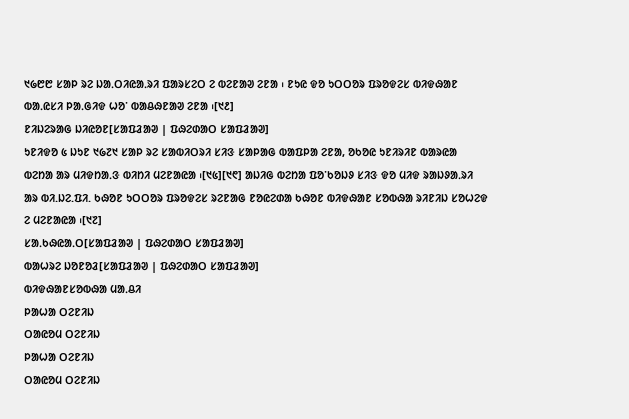᱑᱙᱘᱘ ᱥᱟᱞ ᱨᱮ ᱡᱟᱹᱛᱤᱭᱟᱹᱨᱤ ᱯᱟᱨᱥᱮᱛ ᱮ ᱵᱮᱱᱟᱣ ᱮᱱᱟ ᱾ ᱱᱩᱭ ᱫᱚ ᱩᱛᱛᱚᱨ ᱯᱨᱚᱫᱮᱥ ᱵᱤᱫᱷᱟᱱ ᱵᱟᱹᱭᱥᱤ ᱞᱟᱹᱜᱤᱫ ᱦᱚᱸ ᱵᱟᱪᱷᱱᱟᱣ ᱮᱱᱟ ᱾[᱑᱒]
ᱱᱤᱡᱮᱨᱟᱜ ᱡᱤᱭᱚᱱ[ᱥᱟᱯᱲᱟᱣ | ᱯᱷᱮᱰᱟᱛ ᱥᱟᱯᱲᱟᱣ]
ᱩᱱᱤᱫᱚ ᱕ ᱡᱩᱱ ᱑᱙᱗᱑ ᱥᱟᱞ ᱨᱮ ᱥᱟᱵᱤᱛᱨᱤ ᱥᱤᱝ ᱥᱟᱞᱟᱜ ᱵᱟᱯᱞᱟ ᱮᱱᱟ, ᱚᱠᱚᱭ ᱩᱱᱤᱨᱤᱱ ᱵᱟᱨᱭᱟ ᱵᱮᱴᱟ ᱟᱨ ᱢᱤᱫᱴᱟᱹᱝ ᱵᱤᱴᱤ ᱢᱮᱱᱟᱭᱟ ᱾[᱑᱕][᱑᱖] ᱟᱡᱤᱜ ᱵᱮᱴᱟ ᱯᱚᱸᱠᱚᱡᱽ ᱥᱤᱝ ᱫᱚ ᱢᱤᱫ ᱨᱟᱡᱽᱟᱹᱨᱤ ᱟᱨ ᱵᱤ.ᱡᱮ.ᱯᱤ. ᱠᱷᱚᱱ ᱩᱛᱛᱚᱨ ᱯᱨᱚᱫᱮᱥ ᱨᱮᱱᱟᱜ ᱱᱚᱭᱮᱰᱟ ᱠᱷᱚᱱ ᱵᱤᱫᱷᱟᱱ ᱥᱚᱵᱷᱟ ᱨᱤᱱᱤᱡ ᱥᱚᱦᱮᱫ ᱮ ᱢᱮᱱᱟᱭᱟ ᱾[᱑᱗]
ᱥᱟᱹᱠᱷᱭᱟᱹᱛ[ᱥᱟᱯᱲᱟᱣ | ᱯᱷᱮᱰᱟᱛ ᱥᱟᱯᱲᱟᱣ]
ᱵᱟᱦᱨᱮ ᱡᱚᱱᱚᱲ[ᱥᱟᱯᱲᱟᱣ | ᱯᱷᱮᱰᱟᱛ ᱥᱟᱯᱲᱟᱣ]
ᱵᱤᱫᱷᱟᱱᱥᱚᱵᱷᱟ ᱢᱟᱹᱪᱤ
ᱞᱟᱦᱟ ᱛᱮᱱᱤᱡ
ᱛᱟᱭᱚᱢ ᱛᱮᱱᱤᱡ
ᱞᱟᱦᱟ ᱛᱮᱱᱤᱡ
ᱛᱟᱭᱚᱢ ᱛᱮᱱᱤᱡ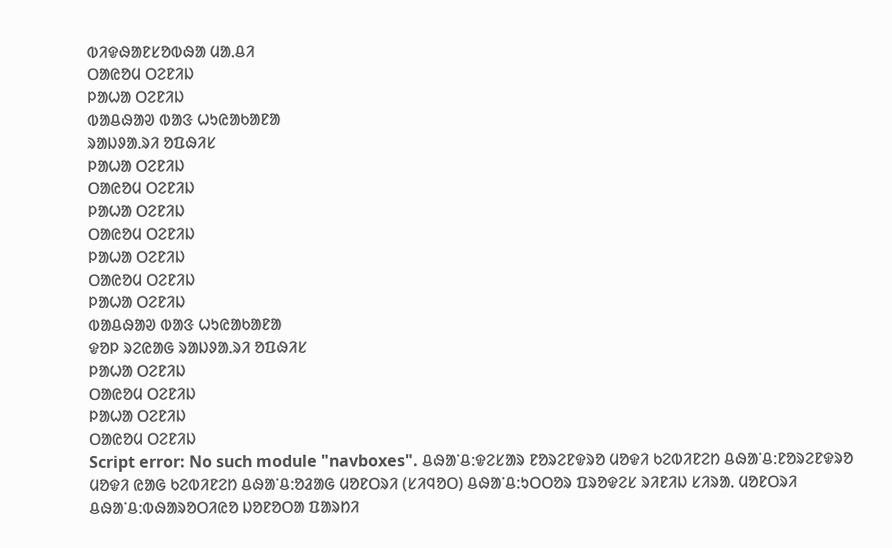ᱵᱤᱫᱷᱟᱱᱥᱚᱵᱷᱟ ᱢᱟᱹᱪᱤ
ᱛᱟᱭᱚᱢ ᱛᱮᱱᱤᱡ
ᱞᱟᱦᱟ ᱛᱮᱱᱤᱡ
ᱵᱟᱪᱷᱟᱣ ᱵᱟᱝ ᱦᱩᱭᱟᱠᱟᱱᱟ
ᱨᱟᱡᱽᱟᱹᱨᱤ ᱚᱯᱷᱤᱥ
ᱞᱟᱦᱟ ᱛᱮᱱᱤᱡ
ᱛᱟᱭᱚᱢ ᱛᱮᱱᱤᱡ
ᱞᱟᱦᱟ ᱛᱮᱱᱤᱡ
ᱛᱟᱭᱚᱢ ᱛᱮᱱᱤᱡ
ᱞᱟᱦᱟ ᱛᱮᱱᱤᱡ
ᱛᱟᱭᱚᱢ ᱛᱮᱱᱤᱡ
ᱞᱟᱦᱟ ᱛᱮᱱᱤᱡ
ᱵᱟᱪᱷᱟᱣ ᱵᱟᱝ ᱦᱩᱭᱟᱠᱟᱱᱟ
ᱫᱚᱞ ᱨᱮᱭᱟᱜ ᱨᱟᱡᱽᱟᱹᱨᱤ ᱚᱯᱷᱤᱥ
ᱞᱟᱦᱟ ᱛᱮᱱᱤᱡ
ᱛᱟᱭᱚᱢ ᱛᱮᱱᱤᱡ
ᱞᱟᱦᱟ ᱛᱮᱱᱤᱡ
ᱛᱟᱭᱚᱢ ᱛᱮᱱᱤᱡ
Script error: No such module "navboxes". ᱪᱷᱟᱸᱪ:ᱫᱮᱥᱟᱨ ᱱᱚᱨᱮᱱᱫᱨᱚ ᱢᱚᱫᱤ ᱠᱮᱵᱤᱱᱮᱴ ᱪᱷᱟᱸᱪ:ᱱᱚᱨᱮᱱᱫᱨᱚ ᱢᱚᱫᱤ ᱭᱟᱜ ᱠᱮᱵᱤᱱᱮᱴ ᱪᱷᱟᱸᱪ:ᱚᱲᱟᱜ ᱢᱚᱱᱛᱨᱤ (ᱥᱤᱧᱚᱛ) ᱪᱷᱟᱸᱪ:ᱩᱛᱛᱚᱨ ᱯᱨᱚᱫᱮᱥ ᱨᱤᱱᱤᱡ ᱥᱤᱨᱟᱹ ᱢᱚᱱᱛᱨᱤ
ᱪᱷᱟᱸᱪ:ᱵᱷᱟᱨᱚᱛᱤᱭᱚ ᱡᱚᱱᱚᱛᱟ ᱯᱟᱨᱴᱤ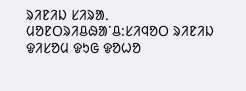ᱨᱤᱱᱤᱡ ᱥᱤᱨᱟᱹ ᱢᱚᱱᱛᱨᱤᱪᱷᱟᱸᱪ:ᱥᱤᱧᱚᱛ ᱨᱤᱱᱤᱡ ᱫᱤᱥᱚᱢ ᱫᱩᱜ ᱫᱚᱦᱚ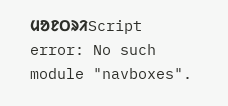ᱢᱚᱱᱛᱨᱤScript error: No such module "navboxes".